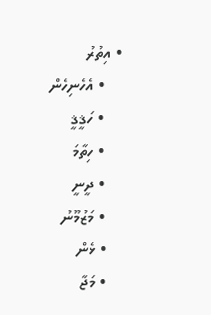• އިތުރު
    • އެހެނިހެން
    • ހަޤީޤީ
    • ހިތާމަ
    • ދީނީ
    • މަޒުމޫނު
    • ޅެން
    • މަޖާ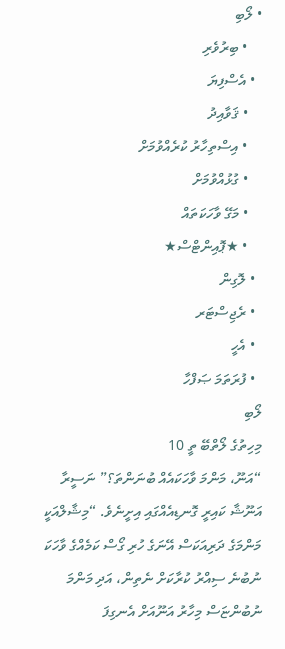• ލޯބި
    • ބިރުވެރި
  • އެސްފިޔަ
    • ޤަވާއިދު
    • އިސްތިހާރު ކުރެއްވުމަށް
    • ގުޅުއްވުމަށް
    • މަގޭ ވާހަކަތައް
    • ★ޕޮއިންޓްސް★
  • ލޮގިން
  • ރެޖިސްޓަރ
  • އެހީ
  • ފުރަތަމަ ޞަފްހާ
ލޯބި
މިހިތުގެ ލޯތްބޭ ތީ 10
“އަނޫ، މަންމަ ވާހަކައެއް ބުނަންތަ؟” ނަސީރާ އަނޫޝާ ކައިރީ ގޮނޑިއެއްގައި އިށީނެވެ. “މިޝާލްއަކީ މަންމަގެ ދަރިއަކަސް އޭނަގެ ހުރި ގޯސް ކަމެއްގެ ވާހަކަ ނުބުނެ ސިއްރު ކުރާކަށް ނެތިން، އަދި މަންމަ ނުބުންޏަސް މިހާރު އަނޫއަށް އެނގިފަ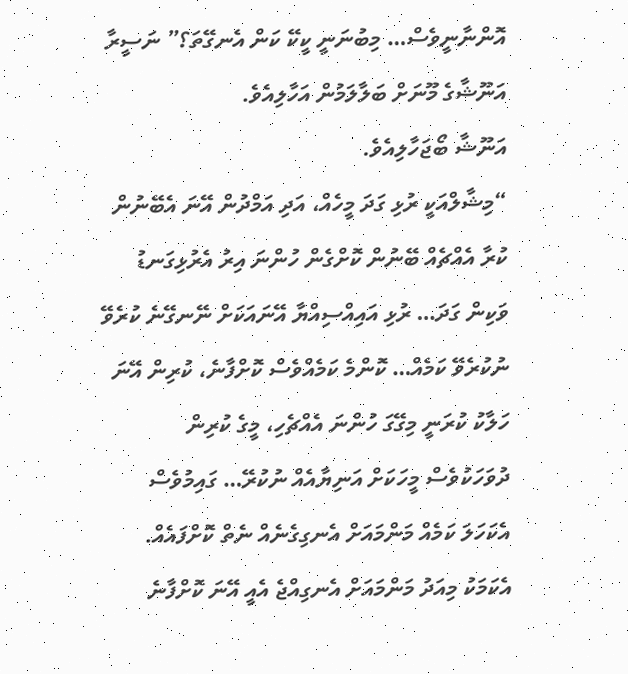އޮންނާނީވެސް… މިބުނަނީ ކީކޭ ކަން އެނގޭތަ؟” ނަސީރާ އަނޫޝާގެ މޫނަށް ބަލާލަމުން އަހާލިއެވެ.
އަނޫޝާ ބޯޖަހާލިއެވެ.
“މިޝާލްއަކީ ރުޅި ގަދަ މީހެއް، އަދި އަމްދުން އޭނަ އެބޭނުން ކުރާ އެއްޗެއް ބޭނުން ކޮށްގެން ހުންނަ އިރު އެރުޅިގަނޑު ވަކިން ގަދަ… ރުޅި އައިއްސިއްޔާ އޭނައަކަށް ނޭނގޭނެ ކުރެވޭ ނުކުރެވޭ ކަމެއް… ކޮންމެ ކަމެއްވެސް ކޮށްފާނެ، ކުރިން އޭނަ ހަލާކު ކުރަނީ މިގޭގަ ހުންނަ އެއްޗެހި، މީގެ ކުރިން ދުވަހަކުވެސް މީހަކަށް އަނިޔާއެއް ނުކުރޭ… ގައިމުވެސް އެކަހަލަ ކަމެއް މަންމައަށް އެނގިގެނެއް ނެތް ކޮށްފައެއް. އެކަމަކު މިއަދު މަންމައަށް އެނގިއްޖެ އެއީ އޭނަ ކޮށްފާނެ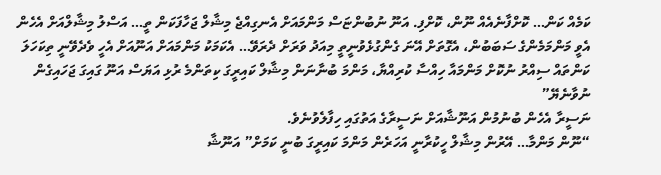ކަމެއް ކަން… ކޮށްފާނެއެއް ނޫން، ކޮށްފި. އަނޫ ނުބުންޏަސް މަންމައަށް އެނގިއްޖެ މިޝާލް ޖަހާފަކަން ތީ… އަސްލު މިޝާލްއަށް އެހެން އެވީ މަންމަމެންގެ ސަބަބުން، އެގޮތަށް އޭނަ ގެންގުޅެވުނީތީ މިއަދު ވަރަށް ދެރަވޭ… އެކަމަކު މަންމައަށް އަނޫއަށް އެހީ ވެދެވޭނީ ތިކަހަލަ ކަންތައް ސިއްރު ނުކޮށް މަންމައާ ހިއްސާ ކުރިއްޔާ، މަންމަ ބުނާނަން މިޝާލް ކައިރީގަ ކިތަންމެ ރުޅި އަޔަސް އަނޫ ގައިގަ ޖަހައިގެން ނުވާނެޔޭ”
ނަސީރާ އެހެން ބުނުމުން އަނޫޝާއަށް ނަސީރާގެ އަތުގައި ހިފާލެވުނެވެ.
“ނޫން މަންމާ… އޭރުން މިޝާލް ހީކުރާނީ އަހަރެން މަންމަ ކައިރީގަ ބުނީ ކަމަށް” އަނޫޝާ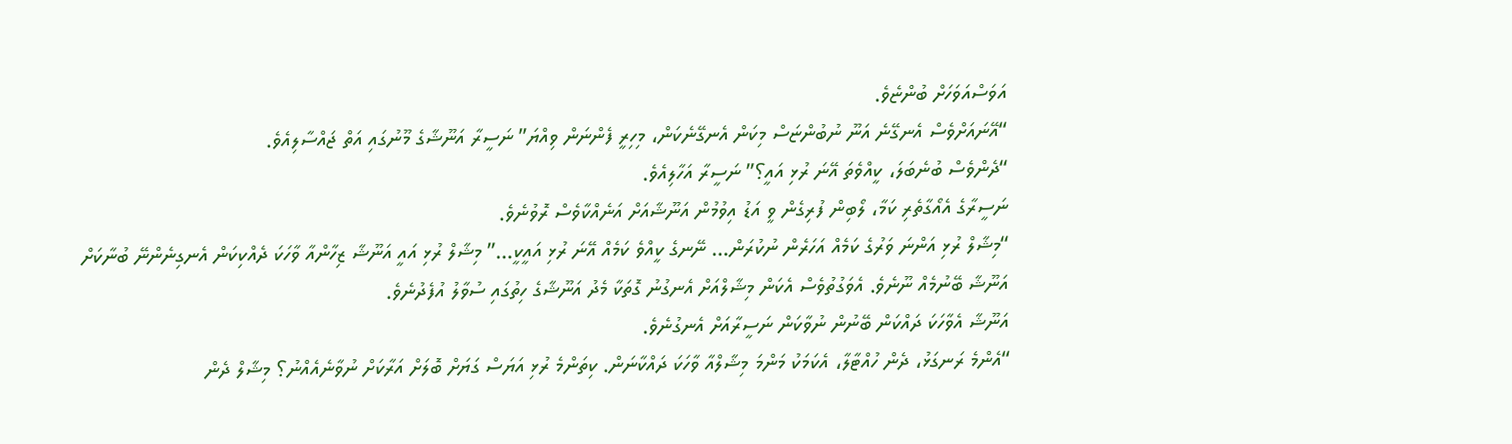އަވަސްއަވަހަށް ބުންޏެވެ.
“އޭނައަށްވެސް އެނގޭނެ އަނޫ ނުބުންޏަސް މިކަން އެނގޭނެކަން، މިހިރީ ފެންނަން ވިއްޔަ” ނަސީރާ އަނޫޝާގެ މޫނުގައި އަތް ޖައްސާލިއެވެ.
“ދެންވެސް ބުނެބަލަ، ކީއްވެތަ އޭނަ ރުޅި އައީ؟” ނަސީރާ އަހާލިއެވެ.
ނަސީރާގެ އެއޯގާތެރި ކަމާ، ލޯބިން ފުރިގެން ވީ އަޑު އިވުމުން އަނޫޝާއަށް އަނެއްކާވެސް ރޮވުނެވެ.
“މިޝާލް ރުޅި އަންނަ ވަރުގެ ކަމެއް އަހަރެން ނުކުރަން… ނޭނގެ ކީއްވެ ކަމެއް އޭނަ ރުޅި އައީކީ…” މިޝާލް ރުޅި އައީ އަނޫޝާ ޒިހާންއާ ވާހަކަ ދެއްކިކަން އެނގިނެންނޭ ބުނާކަށް އަނޫޝާ ބޭނުމެއް ނޫނެވެ. އެވަގުތުވެސް އެކަން މިޝާލްއަށް އެނގުނު ގޮތަކާ މެދު އަނޫޝާގެ ހިތުގައި ސުވާލު އުފެދުނެވެ.
އަނޫޝާ އެވާހަކަ ދައްކަން ބޭނުން ނުވާކަން ނަސީރާއަށް އެނގުނެވެ.
“އެންމެ ރަނގަޅު، ދެން ހުއްޓާލާ، އެކަމަކު މަންމަ މިޝާލްއާ ވާހަކަ ދައްކާނަން. ކިތަންމެ ރުޅި އަޔަސް ގަޔަށް ބޮލަށް އަރާކަށް ނުވާނެއެއްނު؟ މިޝާލް ދެން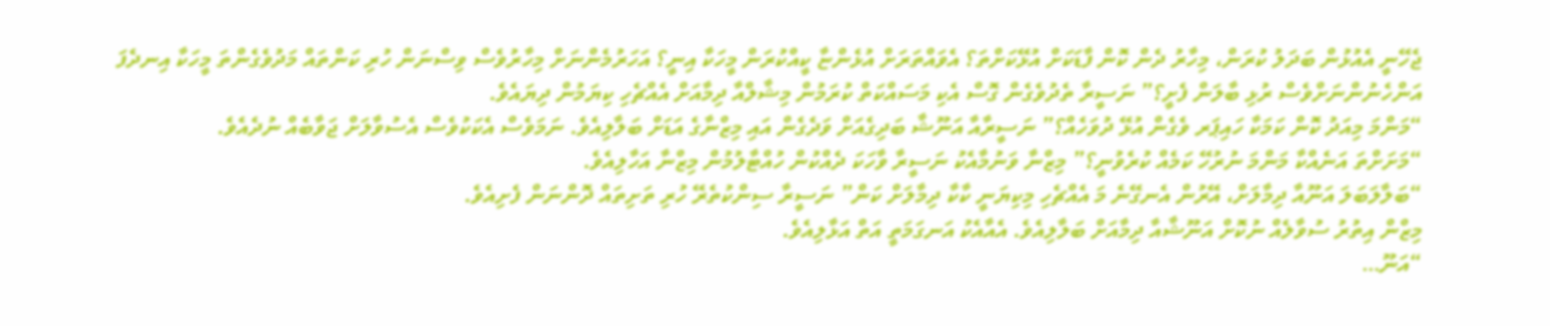ޖެހޭނީ އެއުޅުން ބަދަލު ކުރަން، މިހާރު ދެން ކޮން ފާޑަކަށް އުޅޭކަށްތަ؟ އެވައްތަރަށް އުޅެންޏާ ކީއްކުރަން މީހަކާ އިނީ؟ އަހަރުމެންނަށް މިހާރުވެސް ވިސްނަން ހުރި ކަންތައް މަދުވެގެންތަ މީހަކާ އިނދެފަ އަންހެނުންނަށްވެސް ރުޅި ބާލަން ފެށީ؟” ނަސީރާ ތެދުވެގެން ގޮސް އެކި މަސައްކަތް ކުރަމުން މިޝާލްއާ ދިމާއަށް އެއްޗެހި ކިޔަމުން ދިޔައެވެ.
“މަންމަ މިއަދު ކޮން ކަމަކާ ހައިޕަރ ވެގެން އުޅޭ ދުވަހެއް؟” ނަސީރާއާ އަނޫޝާ ބަދިގެއަށް ވަދެގެން އައި މިޒްނާގެ އަޑަށް ބަލާލިއެވެ. ނަމަވެސް އެކަކުވެސް އެސުވާލަށް ޖަވާބެއް ނުދެއެވެ.
“މަށަށްތަ އަނެއްކާ މަންމަ ނުރުހޭ ކަމެއް ކުރެވުނީ؟” މިޒްނާ ވަނުމާއެކު ނަސީރާ ވާހަކަ ދެއްކުން ހުއްޓާލުމުން މިޒްނާ އަހާލިއެވެ.
“ބަލާލަބަލަ އަނޫއާ ދިމާލަށް، އޭރުން އެނގޭނެ މަ އެއްޗެހި މިކިޔަނީ ކާކާ ދިމާލަށް ކަން” ނަސީރާ ސިންކުތެރޭ ހުރި ތަށިތައް ދޮންނަން ފެށިއެވެ.
މިޒްން އިތުރު ސުވާލެއް ނުކޮށް އަނޫޝާއާ ދިމާއަށް ބަލާލިއެވެ. އެއާއެކު އަނގަމަތީ އަތް އަޅާލިއެވެ.
“އަނޫ…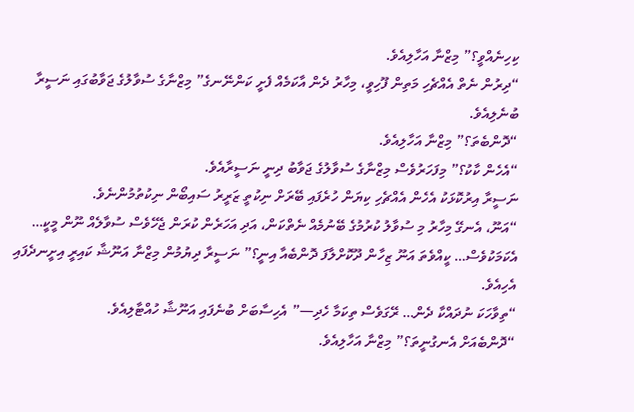ކިހިނެއްވީ؟” މިޒްނާ އަހާލިއެވެ.
“ދިރުން ނެތް އެއްޗެހި މަތިން ފޫހިވީ، މިހާރު ދެން އާކަމެއް ފެށީ ކަންނޭނގެ” މިޒްނާގެ ސުވާލުގެ ޖަވާބުގައި ނަސީރާ ބުނެލިއެވެ.
“ދޮންބެތަ؟” މިޒްނާ އަހާލިއެވެ.
“އެހެން ކާކު؟” މިފަހަރުވެސް މިޒްނާގެ ސުވާލުގެ ޖަވާބު ދިނީ ނަސީރާއެވެ.
ނަސީރާ އިރުކޮޅަކު އެހެން އެއްޗެހި ކިޔަން ހުރެފައި ބޭރަށް ނިކުތީ ޒަރީރު ސައިބޯން ނިކުތުމުންނެވެ.
“އަނޫ، އެނގޭ މިހާރު މި ސުވާލު ކުރުމުގެ ބޭނުމެއް ނެތްކަން، އަދި އަހަރެން ކުރަން ޖެހޭވެސް ސުވާލެއް ނޫން މީކީ… އެކަމަކުވެސް… ކީއްވެތަ އަނޫ ޒިހާން ދޫކޮށްލާފަ ދޮންބެއާ އިނީ؟” ނަސީރާ ދިޔުމުން މިޒްނާ އަނޫޝާ ކައިރީ އިށީނދެފައި އެހިއެވެ.
“ތިވާހަކަ ނުދައްކާ ދެން… ރޭގަވެސް ތިކަމާ ހެދި—” އެހިސާބަށް ބުނެފައި އަނޫޝާ ހުއްޓާލިއެވެ.
“ދޮންބެއަށް އެނގުނީތަ؟” މިޒްނާ އަހާލިއެވެ.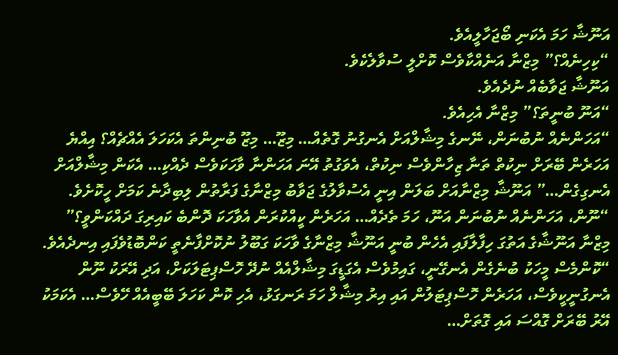އަނޫޝާ ހަމަ އެކަނި ބޯޖަހާލީއެވެ.
“ކިހިނެއް؟” މިޒްނާ އަނެއްކާވެސް ކޮށްލީ ސުވާލެކެވެ.
އަނޫޝާ ޖަވާބެއް ނުދެއެވެ.
“އަނޫ ބުނީތަ؟” މިޒްނާ އެހިއެވެ.
“އަހަންނެއް ނުބުނަން، ނޭނގެ މިޝާލްއަށް އެނގުނު ގޮތެއް… މިޒޫ… މިޒޫ ބުނިންތަ އެކަހަލަ އެއްޗެއް؟ އިއްޔެ އަހަރެން ބޭރަށް ނިކުތް ތަނާ ޒިހާންވެސް ނިކުތް، އެވަގުތު އޭނަ އަހަންނާ ވާހަކަވެސް ދެއްކި… އެކަން މިޝާލްއަށް އެނގިގެން…” އަނޫޝާ މިޒްނާއަށް ބަލަން އިނީ އެސުވާލުގެ ޖަވާބު މިޒްނާގެ ފަރާތުން ލިބިދާނެ ކަމަށް ހީކޮށެވެ.
“ނޫން، އަހަންނެއް ނުބުނަން އަނޫ، ހަމަ ތެދެއް… އަހަރެން ކީއްކުރަން އެވާހަކަ ދޮންބެ ކައިރިގަ ދައްކަންވީ؟” މިޒްނާ އަނޫޝާގެ އަތުގަ ހިފާލާފައި އެހެން ބުނީ އަނޫޝާ މިޒްނާގެ ވާހަކަ ގަބޫލު ނުކޮށްފާނެތީ ކަންބޮޑުވެފައި އިނދެއެވެ.
“ކޮންމެސް މީހަކު ބުނެގެން އެނގޭނީ، ގައިމުވެސް އެގަޑީގަ މިޝާލްއެއް ނުދޭ ހޮސްޕިޓަލަކަށް، އަދި އޭރަކު ނޫން އެނގުނީކީވެސް، އަހަރެން ހޮސްޕިޓަލުން އައި އިރު މިޝާލް ހަމަ ރަނގަޅު، އެހި ކޮން ކަހަލަ ބޭބީއެއް ހޭވެސް… އެކަމަކު އޭރު ބޭރަށް ގޮއްސަ އައި ގޮތަށް…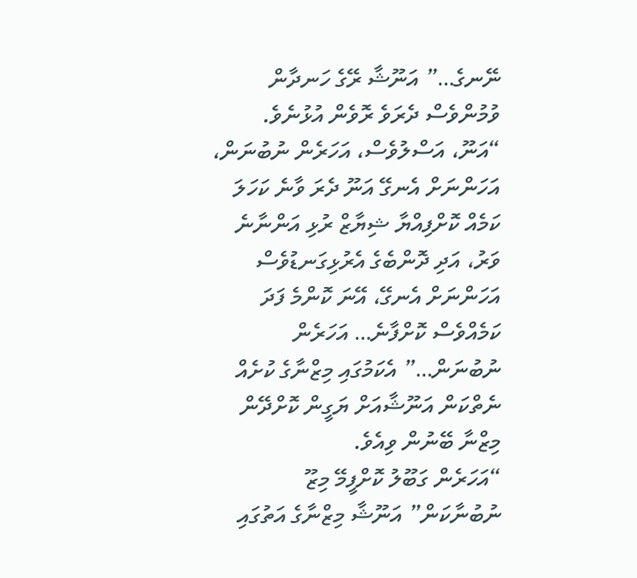ނޭނގެ…” އަނޫޝާ ރޭގެ ހަނދާން ވުމުންވެސް ދެރަވެ ރޮވެން އުޅުނެވެ.
“އަނޫ، އަސްލުވެސް، އަހަރެން ނުބުނަން، އަހަންނަށް އެނގޭ އަނޫ ދެރަ ވާނެ ކަހަލަ ކަމެއް ކޮށްފިއްޔާ ޝިޔާޒް ރުޅި އަންނާނެ ވަރު، އަދި ދޮންބެގެ އެރުޅިގަނޑުވެސް އަހަންނަށް އެނގޭ، އޭނަ ކޮންމެ ފަދަ ކަމެއްވެސް ކޮށްފާނެ… އަހަރެން ނުބުނަން…” އެކަމުގައި މިޒްނާގެ ކުށެއް ނެތްކަން އަނޫޝާއަށް ޔަގީން ކޮށްދޭން މިޒްނާ ބޭނުން ވިއެވެ.
“އަހަރެން ގަބޫލު ކޮށްފީމޭ މިޒޫ ނުބުނާކަން” އަނޫޝާ މިޒްނާގެ އަތުގައި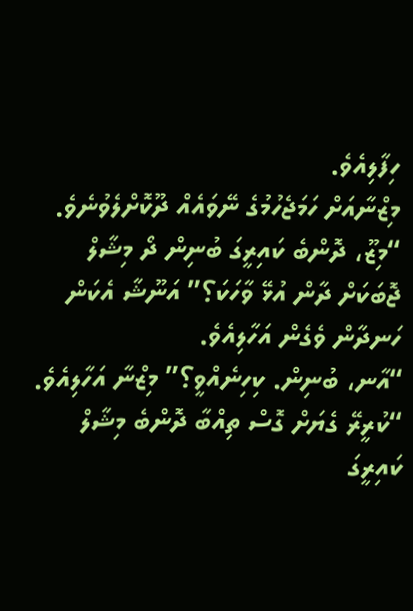ހިފާލިއެވެ.
މިޒްނާއަށް ހަމަޖެހުމުގެ ނޭވައެއް ދޫކޮށްލެވުނެވެ.
“މިޒޫ، ދޮންބެ ކައިރީގަ ބުނިން ދޯ މިޝާލް ޖޮބަކަށް ދާން އުޅޭ ވާހަކަ؟” އަނޫޝާ އެކަން ހަނދާން ވެގެން އަހާލިއެވެ.
“އާނ، ބުނިން. ކިހިނެއްވީ؟” މިޒްނާ އަހާލިއެވެ.
“ކުރީރޭ ގެޔަށް ގޮސް ތިއްބާ ދޮންބެ މިޝާލް ކައިރީގަ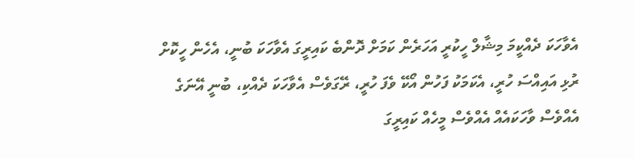އެވާހަކަ ދެއްކީމަ މިޝާލް ހީކުރީ އަހަރެން ކަމަށް ދޮންބެ ކައިރީގަ އެވާހަކަ ބުނީ، އެހެން ހީކޮށް ރުޅި އައިއްސަ ހުރީ، އެކަމަކު ފަހުން އޯކޭ ވެފަ ހުރީ، ރޭގަވެސް އެވާހަކަ ދެއްކި، ބުނީ އޭނަގެ އެއްވެސް ވާހަކައެއް އެއްވެސް މީހެއް ކައިރީގަ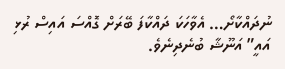ނުދައްކާށޯ… އެވާހަކަ ދައްކާފަ ބޭރަށް ގޮއްސަ އައިސް ރުޅި އައީ” އަނޫޝާ ބުނެދިނެވެ.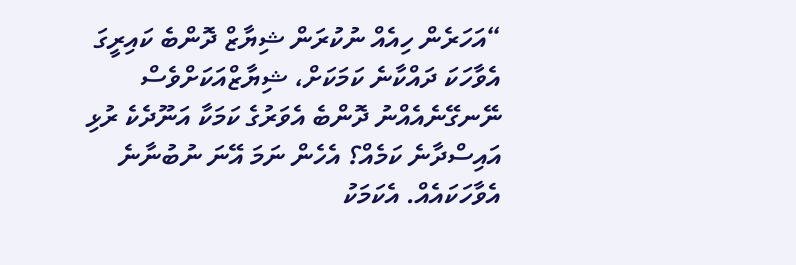“އަހަރެން ހިއެއް ނުކުރަން ޝިޔާޒް ދޮންބެ ކައިރީގަ އެވާހަކަ ދައްކާނެ ކަމަކަށް، ޝިޔާޒްއަކަށްވެސް ނޭނގޭނެއެއްނު ދޮންބެ އެވަރުގެ ކަމަކާ އަނޫދެކެ ރުޅި އައިސްދާނެ ކަމެއް؟ އެހެން ނަމަ އޭނަ ނުބުނާނެ އެވާހަކައެއް. އެކަމަކު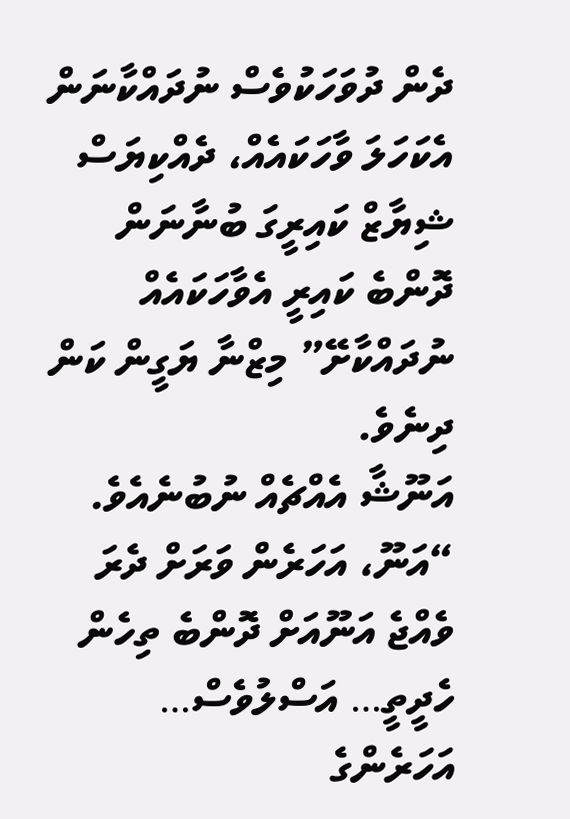ދެން ދުވަހަކުވެސް ނުދައްކާނަން އެކަހަލަ ވާހަކައެއް، ދެއްކިޔަސް ޝިޔާޒް ކައިރީގަ ބުނާނަން ދޮންބެ ކައިރީ އެވާހަކައެއް ނުދައްކާށޭ” މިޒްނާ ޔަގީން ކަން ދިނެވެ.
އަނޫޝާ އެއްޗެއް ނުބުނެއެވެ.
“އަނޫ، އަހަރެން ވަރަށް ދެރަ ވެއްޖެ އަނޫއަށް ދޮންބެ ތިހެން ހެދީތީ… އަސްލުވެސް… އަހަރެންގެ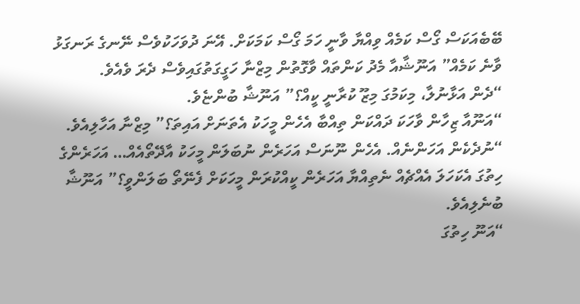ބޭބެއަކަސް ގޯސް ކަމެއް ވިއްޔާ ވާނީ ހަމަ ގޯސް ކަމަކަށް. އޭނަ ދުވަހަކުވެސް ނޭނގެ ރަނގަޅު ވާނެ ކަމެއް” އަނޫޝާއާ މެދު ކަންތައް ވާގޮތުން މިޒްނާ ހަގީގަތުގައިވެސް ދެރަ ވެއެވެ.
“ދެން އަޅާނުލާ، މިކަމުގަ މިޒޫ ކުރާނީ ކީއް؟” އަނޫޝާ ބުންޏެވެ.
“އަނޫއާ ޒިހާން ވާހަކަ ދައްކަން ތިއްބާ އެހެން މީހަކު އެތަނަށް އައިތަ؟” މިޒްނާ އަހާލިއެވެ.
“ނުދެކެން އަހަންނެއް. އެހެން ނޫނަސް އަހަރެން ނުބަލަން މީހަކު އާދޭތޯއެއް… އަހަރެންގެ ހިތުގަ އެކަހަލަ އެއްޗެއް ނެތިއްޔާ އަހަރެން ކީއްކުރަން މީހަކަށް ފެނޭތޯ ބަލަންވީ؟” އަނޫޝާ ބުނެލިއެވެ.
“އަނޫ ހިތުގަ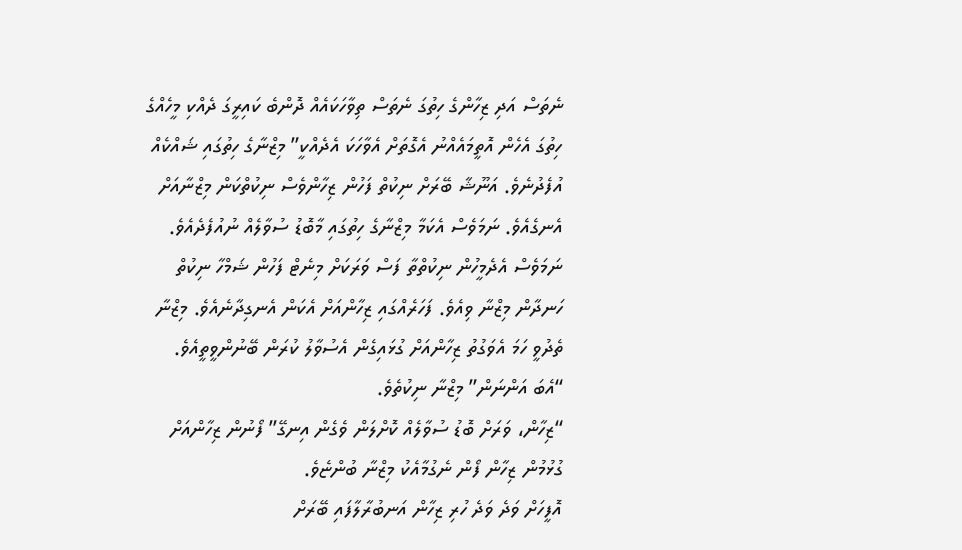ނެތަސް އަދި ޒިހާންގެ ހިތުގަ ނެތަސް ތިވާހަކައެއް ދޮންބެ ކައިރީގަ ދެއްކި މީހެއްގެ ހިތުގަ އެހެން އޮތީމައެއްނު އެގޮތަށް އެވާހަކަ އެދެއްކީ” މިޒްނާގެ ހިތުގައި ޝައްކެއް އުފެދުނެވެ. އަނޫޝާ ބޭރަށް ނިކުތް ފަހުން ޒިހާންވެސް ނިކުތްކަން މިޒްނާއަށް އެނގެއެވެ. ނަމަވެސް އެކަމާ މިޒްނާގެ ހިތުގައި މާބޮޑު ސުވާލެއް ނުއުފެދެއެވެ. ނަމަވެސް އެދެމީހުން ނިކުތްތާ ފަސް ވަރަކަށް މިނެޓް ފަހުން ޝަމްހާ ނިކުތް ހަނދާން މިޒްނާ ވިއެވެ. ފަހަރެއްގައި ޒިހާންއަށް އެކަން އެނގިދާނެއެވެ. މިޒްނާ ތެދުވީ ހަމަ އެވަގުތު ޒިހާންއަށް ގުޅައިގެން އެސުވާލު ކުރަން ބޭނުންވީތީއެވެ.
“އެބަ އަންނަން” މިޒްނާ ނިކުތެވެ.
“ޒިހާން، ވަރަށް ބޮޑު ސުވާލެއް ކޮށްލަން ވެގެން އިނގޭ” ފޯނުން ޒިހާންއަށް ގުޅުމުން ޒިހާން ފޯން ނެގުމާއެކު މިޒްނާ ބުންޏެވެ.
އޮފީހަށް ވަދެ ވަދެ ހުރި ޒިހާން އަނބުރާލާފައި ބޭރަށް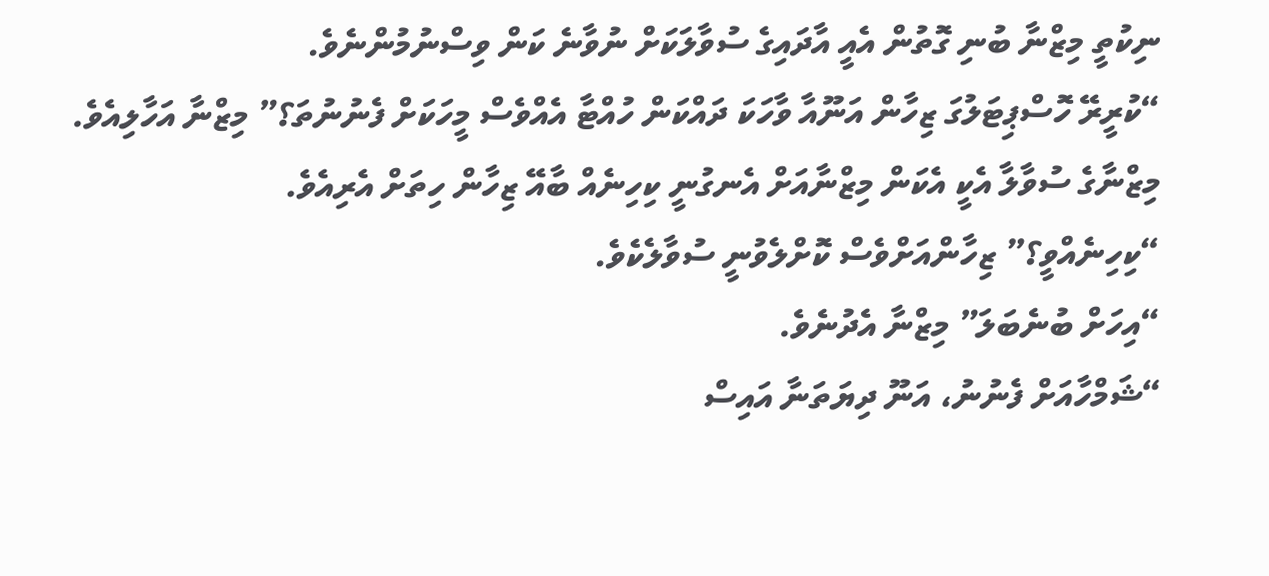ނިކުތީ މިޒްނާ ބުނި ގޮތުން އެއީ އާދައިގެ ސުވާލަކަށް ނުވާނެ ކަން ވިސްނުމުންނެވެ.
“ކުރީރޭ ހޮސްޕިޓަލުގަ ޒިހާން އަނޫއާ ވާހަކަ ދައްކަން ހުއްޓާ އެއްވެސް މީހަކަށް ފެނުނުތަ؟” މިޒްނާ އަހާލިއެވެ.
މިޒްނާގެ ސުވާލާ އެކީ އެކަން މިޒްނާއަށް އެނގުނީ ކިހިނެއް ބާއޭ ޒިހާން ހިތަށް އެރިއެވެ.
“ކިހިނެއްވީ؟” ޒިހާންއަށްވެސް ކޮށްލެވުނީ ސުވާލެކެވެ.
“އިހަށް ބުނެބަލަ” މިޒްނާ އެދުނެވެ.
“ޝަމްހާއަށް ފެނުނު، އަނޫ ދިޔަތަނާ އައިސް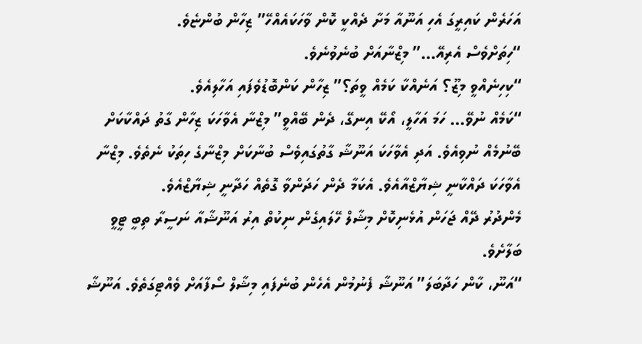އަހަރެން ކައިރީގަ އެހި އަނޫއާ މަށާ ދެއްކީ ކޮން ވާހަކައެއްހޭ” ޒިހާން ބުންޏެވެ.
“ހިތަށްވެސް އެރިއޭ…” މިޒްނާއަށް ބުނެވުނެވެ.
“ކިހިނެއްވީ މިޒޫ؟ އަނެއްކާ ކަމެއް ވީތަ؟” ޒިހާން ކަންބޮޑުވެފައި އަހާލިއެވެ.
“ކަމެއް ނުވޭ… ހަމަ އަހާލީ، އޯކޭ އިނގޭ، ދެން ބޭއްވީ” މިޒްނާ އެވާހަކަ ޒިހާން ގާތު ދައްކާކަށް ބޭނުމެއް ނުވިއެވެ. އަދި އެވާހަކަ އަނޫޝާ ގާތުގައިވެސް ބުނާކަށް މިޒްނާގެ ހިތަކު ނެތެވެ. މިޒްނާ އެވާހަކަ ދައްކާނީ ޝިޔާޒްއާއެވެ. އެކަމާ ދެން ހަދަންވާ ގޮތެއް ހަދާނީ ޝިޔާޒްއެވެ.
މެންދުރު ދޭއް ޖަހަން އުޅެނިކޮށް މިޝާލް ހޭލައިގެން ނިކުތް އިރު އަނޫޝާއާ ނަސީރާ ތިބީ ޓީވީ ބަލާށެވެ.
“އަނޫ، ކާން ހަދާބަލަ” އަނޫޝާ ފެނުމުން އެހެން ބުނެފައި މިޝާލް ސޯފާއަށް ވެއްޓިގަތެވެ. އަނޫޝާ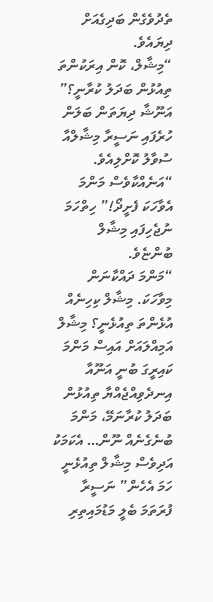ތެދުވެގެން ބަދިގެއަށް ދިޔައެވެ.
“މިޝާލް، ކޮން އިރަކުންތަ ތިއުޅުން ބަދަލު ކުރާނީ؟” އަނޫޝާ ދިޔަތަން ބަލަން ހުރެފައި ނަސީރާ މިޝާލްއާ ސުވާލު ކޮށްލިއެވެ.
“އަނެއްކާވެސް މަންމަ އެވާހަކަ ފެށީދޯ!” ހިތްހަމަ ނުޖެހިފައި މިޝާލް ބުންޏެވެ.
“މަންމަ ދައްކާނަން މިވާހަކަ. މިޝާލް ކިހިނެއް އުޅެންތަ ތިއުޅެނީ؟ މިޝާލް އަމިއްލައަށް އައިސް މަންމަ ކައިރީގަ ބުނީ އަނޫއާ އިނދެވިއްޖެއްޔާ ތިއުޅުން ބަދަލު ކުރާނަމޭ، މަންމަ ބުނެގެނެއް ނޫން… އެކަމަކު އަދިވެސް މިޝާލް ތިއުޅެނީ ހަމަ އެހެން” ނަސީރާ ފުރަތަމަ ބެލީ މަޑުމައިތިރި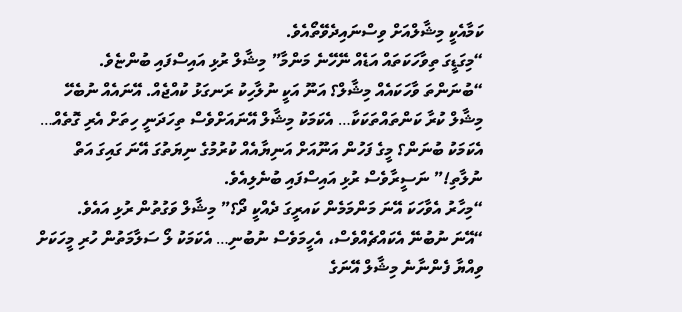ކަމާއެކީ މިޝާލްއަށް ވިސްނައިދެވޭތޯއެވެ.
“މިގަޑީގަ ތިވާހަކަތައް އަޑެއް ނޭހޭނެ މަންމާ” މިޝާލް ރުޅި އައިސްފައި ބުންޏެވެ.
“ބުނަންތަ ވާހަކައެއް މިޝާލް؟ އަނޫ އަކީ ނުލާހިކު ރަނގަޅު ކުއްޖެއް. އޭނައެއް ނުބެހޭ މިޝާލް ކުރާ ކަންތައްތަކަކާ… އެކަމަކު މިޝާލް އޭނައަށްވެސް ތިހަދަނީ ހިތަށް އެރި ގޮތެއް… އެކަމަކު ބުނަން؟ މީގެ ފަހުން އަނޫއަށް އަނިޔާއެއް ކުރުމުގެ ނިޔަތުގަ އޭނަ ގައިގަ އަތް ނުލާތި!” ނަސީރާވެސް ރުޅި އައިސްފައި ބުނެލިއެވެ.
“މިހާރު އެވާހަކަ އޭނަ މަންމަމެން ކައރީގަ ދެއްކީ ދޯ؟” މިޝާލް ވަގުތުން ރުޅި އައެވެ.
“އޭނަ ނުބުނޭ އެކައްޗެއްވެސް، އެހީމަވެސް ނުބުނި… އެކަމަކު ލޯ ސަލާމަތުން ހުރި މީހަކަށް ވިއްޔާ ފެންނާނެ މިޝާލް އޭނަގެ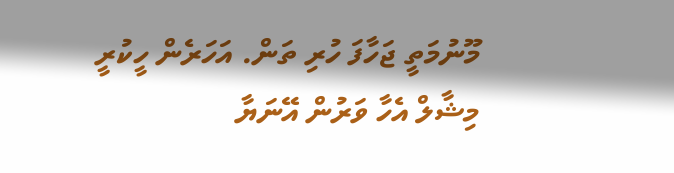މޫނުމަތީ ޖަހާފަ ހުރި ތަން. އަހަރެން ހީކުރީ މިޝާލް އެހާ ވަރުން އޭނަޔާ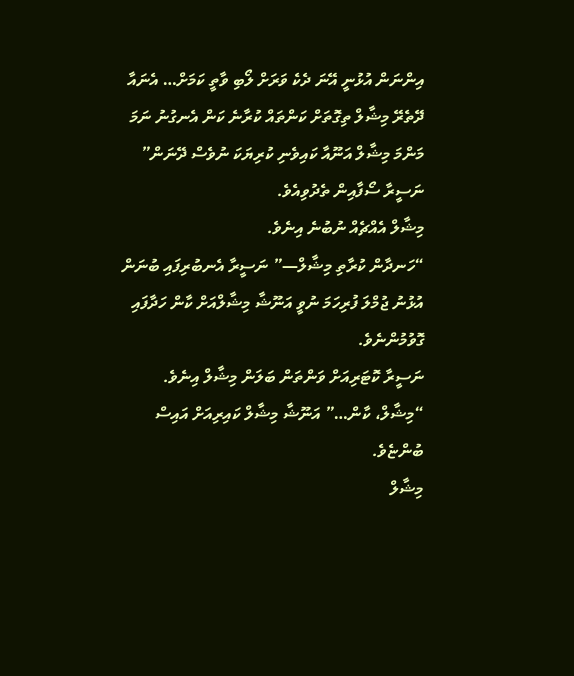އިންނަން އުޅުނީ އޭނަ ދެކެ ވަރަށް ލޯބި ވާތީ ކަމަށް… އެނައާ ދޭތެރޭ މިޝާލް ތިގޮތަށް ކަންތައް ކުރާނެ ކަން އެނގުނު ނަމަ މަންމަ މިޝާލް އަނޫއާ ކައިވެނި ކުރިޔަކަ ނުވެސް ދޭނަން” ނަސީރާ ސޯފާއިން ތެދުވިއެވެ.
މިޝާލް އެއްޗެއް ނުބުނެ އިނެވެ.
“ހަނދާން ކުރާތި މިޝާލް—” ނަސީރާ އެނބުރިފައި ބުނަން އުޅުނު ޖުމްލަ ފުރިހަމަ ނުވީ އަނޫޝާ މިޝާލްއަށް ކާން ހަދާފައި ގޮވުމުންނެވެ.
ނަސީރާ ކޮޓަރިއަށް ވަންތަން ބަލަން މިޝާލް އިނެވެ.
“މިޝާލް، ކާން…” އަނޫޝާ މިޝާލް ކައިރިއަށް އައިސް ބުންޏެވެ.
މިޝާލް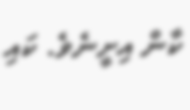ކާން އިށީނެވެ. ކައި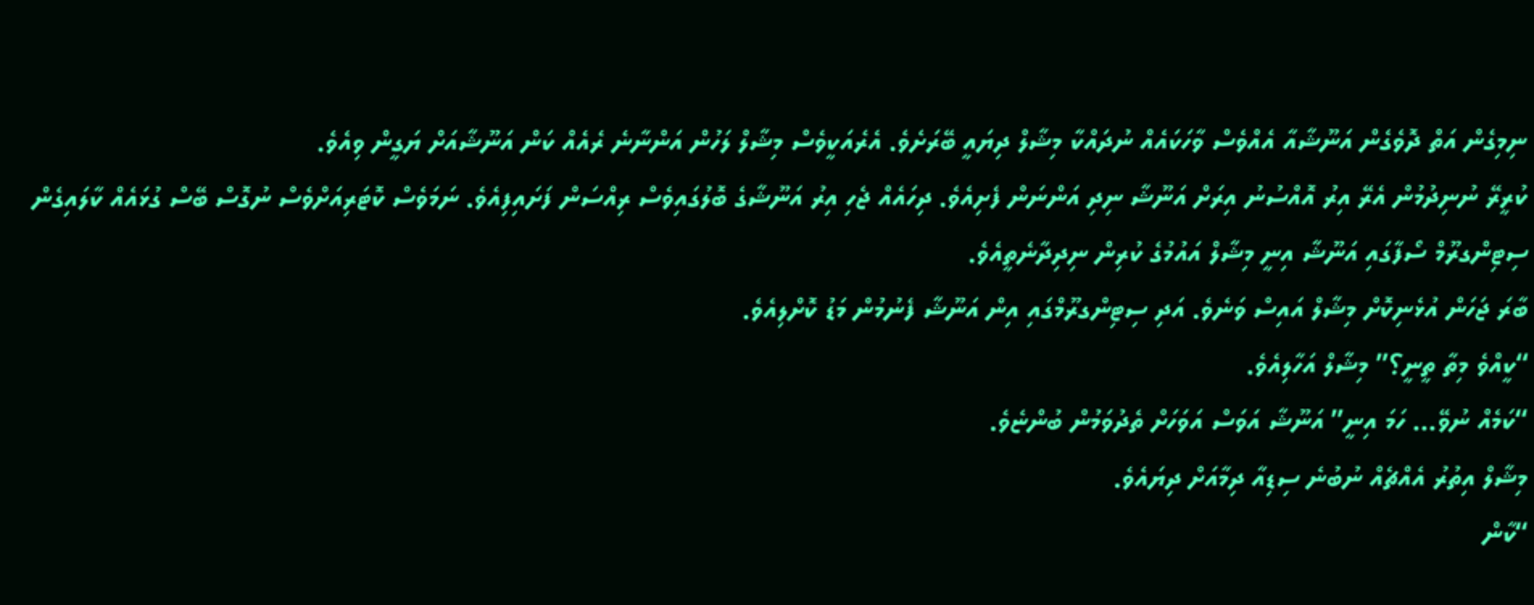ނިމިގެން އަތް ދޮވެގެން އަނޫޝާއާ އެއްވެސް ވާހަކައެއް ނުދައްކާ މިޝާލް ދިޔައީ ބޭރަށެވެ. އެރެއަކީވެސް މިޝާލް ލަހުން އަންނާނެ ރެއެއް ކަން އަނޫޝާއަށް ޔަގީން ވިއެވެ.
ކުރީރޭ ނުނިދުމުން އެރޭ އިރު އޮއްސުނު އިރަށް އަނޫޝާ ނިދި އަންނަން ފެށިއެވެ. ދިހައެއް ޖެހި އިރު އަނޫޝާގެ ބޮލުގައިވެސް ރިއްސަން ފަށައިފިއެވެ. ނަމަވެސް ކޮޓަރިއަށްވެސް ނުގޮސް ބޭސް ގުޅައެއް ކާލައިގެން ސިޓިންގރޫމް ސޯފާގައި އަނޫޝާ އިނީ މިޝާލް އައުމުގެ ކުރިން ނިދިދާނެތީއެވެ.
ބާރަ ޖަހަން އުޅެނިކޮށް މިޝާލް އައިސް ވަނެވެ. އަދި ސިޓިންގރޫމްގައި އިން އަނޫޝާ ފެނުމުން މަޑު ކޮށްލިއެވެ.
“ކީއްވެ މިތާ ތީނީ؟” މިޝާލް އަހާލިއެވެ.
“ކަމެއް ނުވޭ… ހަމަ އިނީ” އަނޫޝާ އަވަސް އަވަހަށް ތެދުވަމުން ބުންޏެވެ.
މިޝާލް އިތުރު އެއްޗެއް ނުބުނެ ސިޑިއާ ދިމާއަށް ދިޔައެވެ.
“ކާން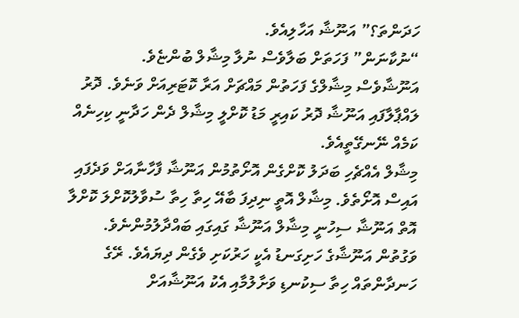ހަދަންތަ؟” އަނޫޝާ އަހާލިއެވެ.
“ނުކާނަން” ފަހަތަށް ބަލާވެސް ނުލާ މިޝާލް ބުންޏެވެ.
އަނޫޝާވެސް މިޝާލްގެ ފަހަތުން މައްޗަށް އަރާ ކޮޓަރިއަށް ވަނެވެ. ދޮރު ލައްޕާލާފައި އަނޫޝާ ދޮރު ކައިރީ މަޑު ކޮށްލީ މިޝާލް ދެން ހަދާނީ ކިހިނެއް ކަމެއް ނޭނގޭތީއެވެ.
މިޝާލް އެއްޗެހި ބަދަލު ކޮށްގެން އޮށޯތުމުން އަނޫޝާ ފާހާނާއަށް ވަދެފައި އައިސް އޮށޯތެވެ. މިޝާލް އޮތީ ނިދިފަ ބާއޭ ހިތާ ހިތާ ސުވާލުކޮށްލަ ކޮށްލާ އޮތް އަނޫޝާ ސިހުނީ މިޝާލް އަނޫޝާ ގައިގައި ބައްދާލުމުންނެވެ. ވަގުތުން އަނޫޝާގެ ހަށިގަނޑު އެކީ ހަރުކަށި ވެގެން ދިޔައެވެ. ރޭގެ ހަނދާންތައް ހިތާ ސިކުނޑި ވަށާލުމާއި އެކު އަނޫޝާއަށް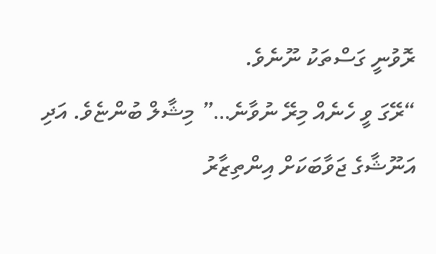ރޮވުނީ ގަސްތަކު ނޫނެވެ.
“ރޭގަ ވީ ހެނެއް މިރޭ ނުވާނެ…” މިޝާލް ބުންޏެވެ. އަދި އަނޫޝާގެ ޖަވާބަކަށް އިންތިޒާރު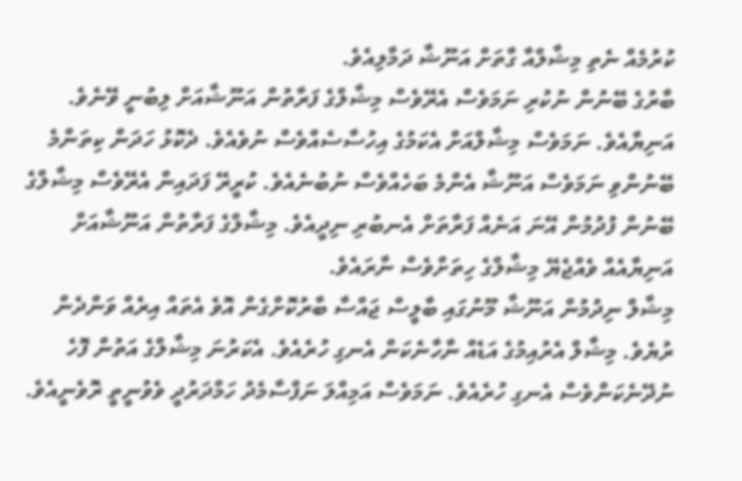ކުރުމެއް ނެތި މިޝާލްއާ ގާތަށް އަނޫޝާ ދަމާލިއެވެ.
ބާރުގެ ބޭނުން ނުކުރި ނަމަވެސް އެރޭވެސް މިޝާލްގެ ފަރާތުން އަނޫޝާއަށް ލިބުނީ ވޭނެވެ. އަނިޔާއެވެ. ނަމަވެސް މިޝާލްއަށް އެކަމުގެ އިހުސާސެއްވެސް ނުވެއެވެ. ދެކޮޅު ހަދަން ކިތަންމެ ބޭނުންވި ނަމަވެސް އަނޫޝާ އެންމެ ބަހެއްވެސް ނުބުނެއެވެ. ކުރީރޭ ފަދައިން އެރޭވެސް މިޝާލްގެ ބޭނުން ފުދުމުން އޭނަ އަނެއް ފަރާތަށް އެނބުރި ނިދީއެވެ. މިޝާލްގެ ފަރާތުން އަނޫޝާއަށް އަނިޔާއެއް ވެއްޖެޔޭ މިޝާލްގެ ހިތަށްވެސް ނާރައެވެ.
މިޝާލް ނިދުމުން އަނޫޝާ މޫނުގައި ބާލީސް ޖައްސާ ބާރުކޮށްގެން އޮވެ އެތައް އިރެއް ވަންދެން ރުޔެވެ. މިޝާލް އެރުއިމުގެ އަޑެއް ނާހާނެކަން އެނގި ހުރެއެވެ. އެކަރުނަ މިޝާލްގެ އަތުން ފޮހެ ނުދޭނެކަންވެސް އެނގި ހުރެއެވެ. ނަމަވެސް އަމިއްލަ ނަފްސާމެދު ހަމްދަރުދީ ވެވުނީތީ ރޮވެނީއެވެ.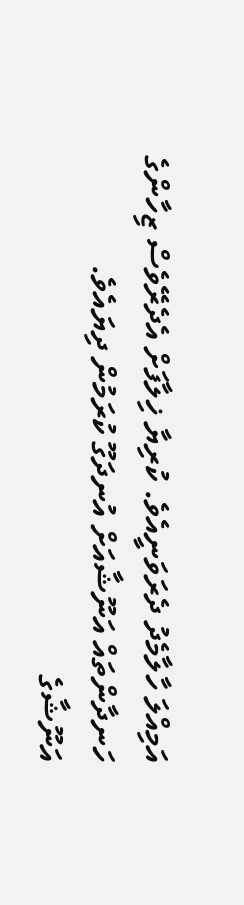އަމިއްލަ ހާލާމެދު ދެރަވަނީއެވެ. ކުރިޔާ ޚިލާފަށް އެދެރޭވެސް ޒިހާންގެ ހަނދާންތައް އަނޫޝާއަށް އުނދަގޫ ކުރަމުން ދިޔައެވެ.
އަނޫޝާގެ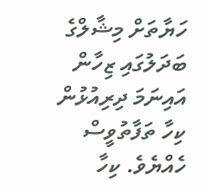ހަޔާތަށް މިޝާލްގެ ބަދަލުގައި ޒިހާން އައިނަމަ ދިރިއުޅުން ކިހާ ތަފާތުވީސް ހެއްޔެވެ. ކިހާ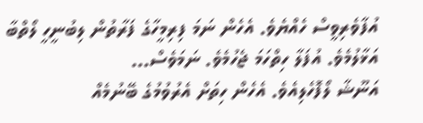އުފާވެރިވީސް ހެއްޔެވެ. އެހެން ނަމަ ފިރިމީހާގެ ފަރާތުން ލިބުނީހީ ލޯތްބާ އަޅާލުމެވެ. އުފަލާ ހިތްހަމަ ޖެހުމެވެ. ނަމަވެސް…
އަނޫޝާ ލޯފޮހެލިއެވެ. އެހެން ހިތަށް އެރުވުމުގެ ބޭނުމެއް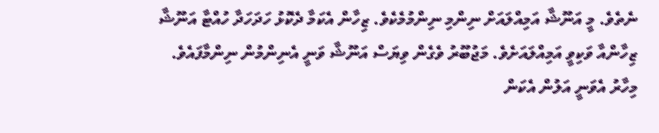ނެތެވެ. މީ އަނޫޝާ އަމިއްލައަށް ނިންމި ނިންމުމެކެވެ. ޒިހާން އެކަމާ ދެކޮޅު ހަދަހަދާ ހުއްޓާ އަނޫޝާ ޒިހާންއާ ވަކިވީ އަމިއްލައަށެވެ. މަޖުބޫރު ވެގެން ވިޔަސް އަނޫޝާ ވަނީ އެނިންމުން ނިންމާފައެވެ. މިހާރު އެވަނީ އަލުން އެކަން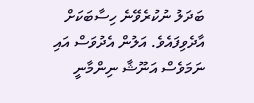ބަދަލު ނުކުރެވޭނެ ހިސާބަކަށް އާދެވިފައެވެ. އަލުން އެދުވަސް އައި ނަމަވެސް އަނޫޝާ ނިންމާނީ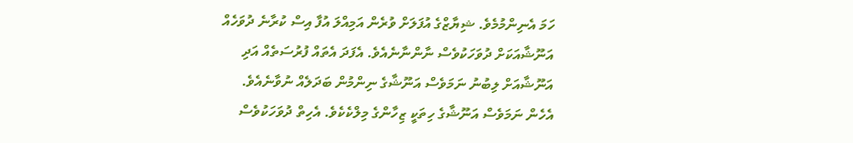ހަމަ އެނިންމުމެވެ. ޝިޔާޒްގެ އުފަލަށް ވުރެން އަމިއްލަ އުފާ އިސް ކުރާނެ ދުވަހެއް އަނޫޝާއަކަށް ދުވަހަކުވެސް ނާންނާނެއެވެ. އެފަދަ އެތައް ފުރުސަތެއް އަދި އަނޫޝާއަށް ލިބުނު ނަމަވެސް އަނޫޝާގެ ނިންމުން ބަދަލެއް ނުވާނެއެވެ.
އެހެން ނަމަވެސް އަނޫޝާގެ ހިތަކީ ޒިހާންގެ މިލްކެކެވެ. އެހިތް ދުވަހަކުވެސް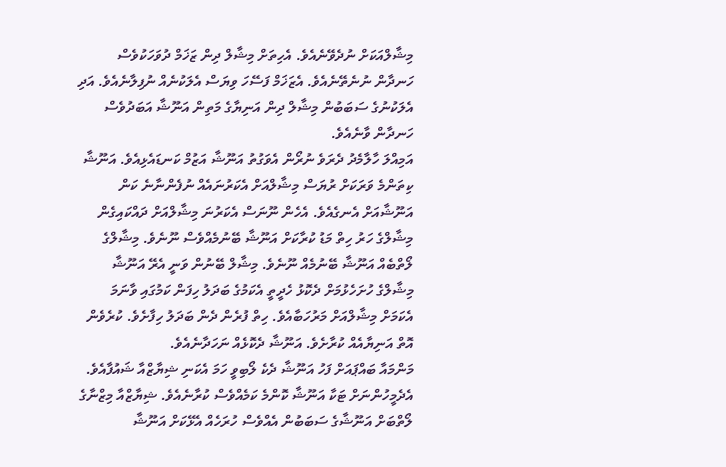މިޝާލްއަކަށް ނުދެވޭނެއެވެ. އެހިތަށް މިޝާލް ދިން ޒަޚަމް ދުވަހަކުވެސް ހަނދާން ނުނެތޭނެއެވެ. އެޒަޚަމް ފަސޭހަ ވިޔަސް އެލަކުނެއް ނުފިލާނެއެވެ. އަދި އެލަކުނުގެ ސަބަބުން މިޝާލް ދިން އަނިޔާގެ މަތިން އަނޫޝާ އަބަދުވެސް ހަނދާން ވާނެއެވެ.
އަމިއްލަ ހާލާމެދު ދެރަވެ ނުރޯން އެވަގުތު އަނޫޝާ އަޒުމް ކަނޑައެޅިއެވެ. އަނޫޝާ ކިތަންމެ ވަރަކަށް ރުޔަސް މިޝާލްއަށް އެކަރުނައެއް ނުފެންނާނެ ކަން އަނޫޝާއަށް އެނގެއެވެ. އެހެން ނޫނަސް އެކަރުނަ މިޝާލްއަށް ދައްކައިގެން މިޝާލްގެ ހަރު ހިތް މަޑު ކުރާކަށް އަނޫޝާ ބޭނުމެއްވެސް ނޫނެވެ. މިޝާލްގެ ލޯތްބެއް އަނޫޝާ ބޭނުމެއް ނޫނެވެ. މިޝާލް ބޭނުން ވަނީ އެރޭ އަނޫޝާ މިޝާލްގެ ހުށަހެޅުމަށް ދެކޮޅު ހެދީތީ އެކަމުގެ ބަދަލު ހިފަން ކަމުގައި ވާނަމަ އެކަމަށް މިޝާލްއަށް މަރުހަބާއެވެ. ހިތް ފުރެން ދެން ބަދަލު ހިފާށެވެ. ކުރެވެން އޮތް އަނިޔާއެއް ކުރާށެވެ. އަނޫޝާ ދެކޮޅެއް ނަހަދާނެއެވެ.
މަންމައާ ބައްޕައަށް ފަހު އަނޫޝާ ދެކެ ލޯބިވީ ހަމަ އެކަނި ޝިޔާޒްއާ ޝައުފާއެވެ. އެދެމީހުންނަށް ޓަކާ އަނޫޝާ ކޮންމެ ކަމެއްވެސް ކުރާނެއެވެ. ޝިޔާޒްއާ މިޒްނާގެ ލޯތްބަށް އަނޫޝާގެ ސަބަބުން އެއްވެސް ހުރަހެއް އެޅޭކަށް އަނޫޝާ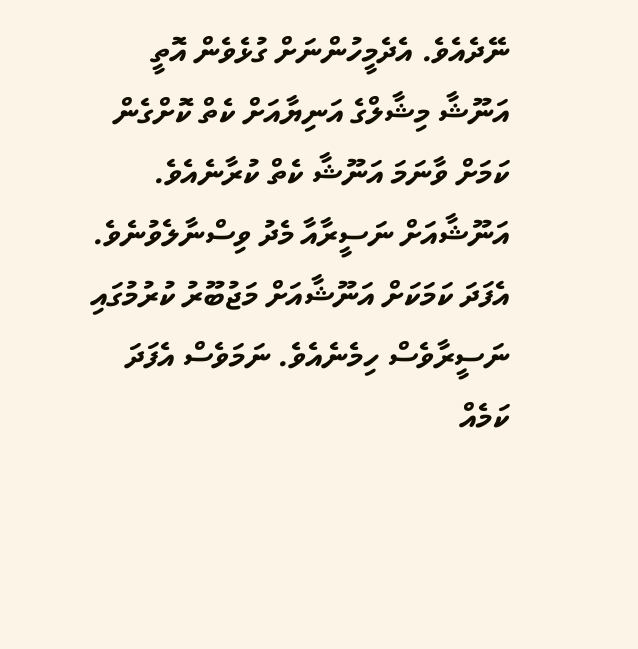ނޭދެއެވެ. އެދެމީހުންނަށް ގުޅެވެން އޮތީ އަނޫޝާ މިޝާލްގެ އަނިޔާއަށް ކެތް ކޮށްގެން ކަމަށް ވާނަމަ އަނޫޝާ ކެތް ކުރާނެއެވެ.
އަނޫޝާއަށް ނަސީރާއާ މެދު ވިސްނާލެވުނެވެ. އެފަދަ ކަމަކަށް އަނޫޝާއަށް މަޖުބޫރު ކުރުމުގައި ނަސީރާވެސް ހިމެނެއެވެ. ނަމަވެސް އެފަދަ ކަމެއް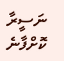ނަސީރާ ކޮށްފާނެ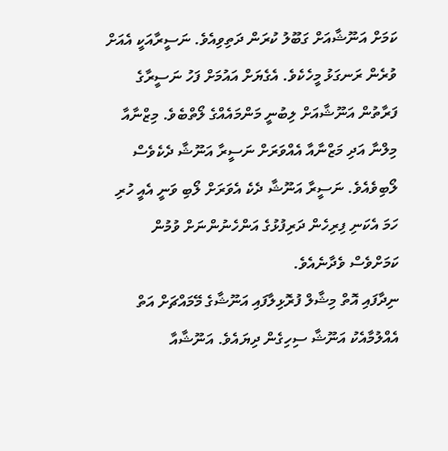ކަމަށް އަނޫޝާއަށް ގަބޫލު ކުރަން ދަތިވިއެވެ. ނަސީރާއަކީ އެއަށް ވުރެން ރަނގަޅު މީހެކެވެ. އެގެޔަށް އައުމަށް ފަހު ނަސީރާގެ ފަރާތުން އަނޫޝާއަށް ލިބުނީ މަންމައެއްގެ ލޯތްބެވެ. މިޒްނާއާ މިލްނާ އަދި މަޒްނާއާ އެއްވަރަށް ނަސީރާ އަނޫޝާ ދެކެވެސް ލޯބިވެއެވެ. ނަސީރާ އަނޫޝާ ދެކެ އެވަރަށް ލޯބި ވަނީ އެއީ ހުރި ހަމަ އެކަނި ފިރިހެން ދަރިފުޅުގެ އަންހެނުންނަށް ވުމުން ކަމަށްވެސް ވެދާނެއެވެ.
ނިދާފައި އޮތް މިޝާލް ފުރޮޅިލާފައި އަނޫޝާގެ މޭމައްޗަށް އަތް އެއްލުމާއެކު އަނޫޝާ ސިހިގެން ދިޔައެވެ. އަނޫޝާއާ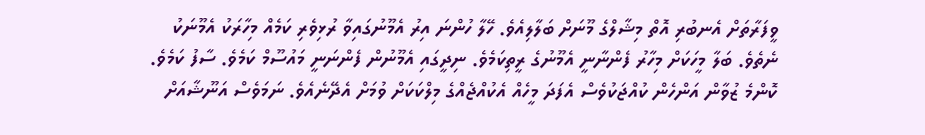ވީފަރާތަށް އެނބުރި އޮތް މިޝާލްގެ މޫނަށް ބަލާލިއެވެ. ހޭލާ ހުންނަ އިރު އެމޫނުގައިވާ ރުޅިވެރި ކަމެއް މިހާރަކު އެމޫނަކު ނެތެވެ. ބަލާ މީހަކަށް މިހާރު ފެންނާނީ އެމޫނުގެ ރީތިކަމެވެ. ނިދީގައި އެމޫނުން ފެންނަނީ މައުސޫމް ކަމެވެ. ސާފު ކަމެވެ. ކޮންމެ ޒުވާން އަންހެން ކުއްޖަކުވެސް އެފަދަ މީހެއް އެކުއްޖެއްގެ މިލްކަކަށް ވުމަށް އެދޭނެއެވެ. ނަމަވެސް އަނޫޝާއަށް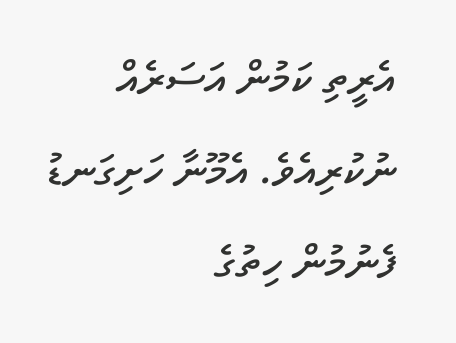އެރީތި ކަމުން އަސަރެއް ނުކުރިއެވެ. އެމޫނާ ހަށިގަނޑު ފެނުމުން ހިތުގެ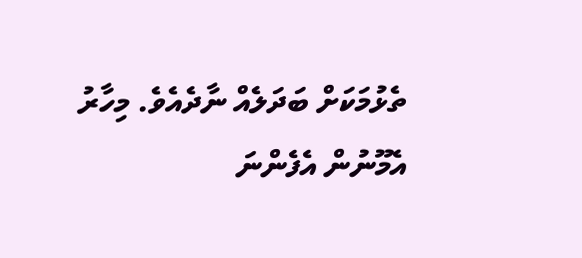ތެޅުމަކަށް ބަދަލެއް ނާދެއެވެ. މިހާރު އެމޫނުން އެފެންނަ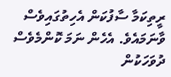ރީތިކަމާ ސާފުކަން އެހިތުގައިވެސް ވާނަމައެވެ. އެހެން ނަމަ ކޮންމެވެސް ދުވަހަކުން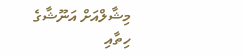މިޝާލްއަށް އަނޫޝާގެ ހިތާއި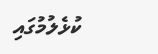ކުޅެލުމުގައި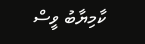ކާމިޔާބު ވީސް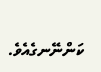ކަންނޭނގެއެވެ.